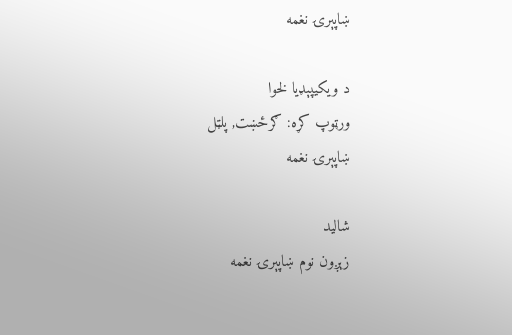ښاپېرۍ نغمه

د ويکيپېډيا لخوا
ورټوپ کړه: ګرځښت, پلټل
ښاپېرۍ نغمه

شاليد
زېږون نوم ښاپېرۍ نغمه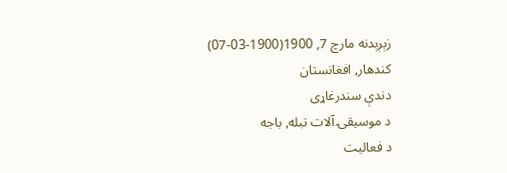زېږېدنه مارچ 7, 1900(1900-03-07)
کندهار, افغانستان
دندې سندرغاړی
د موسيقۍ آلات تبله, باجه
د فعاليت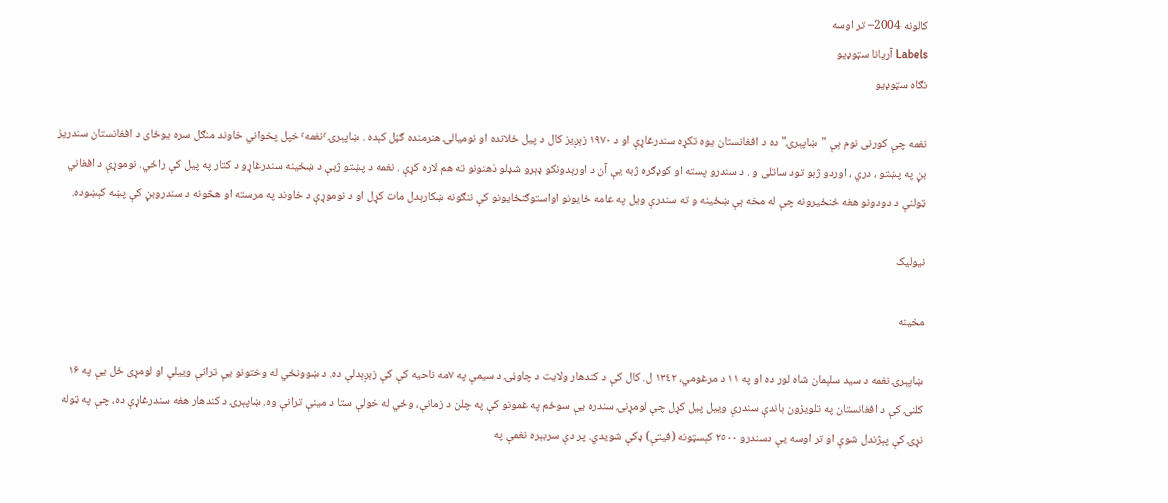کالونه 2004– تر اوسه
Labels آريانا سټوډيو
نګاه سټوډيو

نغمه چې کورنی نوم ېې "ښاپېرۍ" ده د افغانستان يوه تکړه سندرغاړې او د ۱۹۷۰ زېږيز کال د پيل ځلانده او نوميالۍ هنرمنده ګڼل کېده . ښاپېرۍ ٬نغمه٬ خپل پخواني خاوند منګل سره يوځای د افغانستان سندريز بڼ په پښتو ، دري ، اوردو ژبو تود ساتلی و . د سندرو پسته او كوډګره ژبه يې آن د اورېدونكو ډېرو شډلو ذهنونو ته هم لاره کړې . نغمه د پښتو ژبې د ښځينه سندرغاړو د كتار په پيل كې راځي. نوموړې د افغاني ټولنې د دودونو هغه ځنځيرونه چې له مخه ېې ښځينه و ته سندرې ويل په عامه ځايونو اواستوګنځايونو کې ننګونه ښکارېدل مات کړل او د نوموړې د خاوند په مرسته او هڅونه د سندروبڼ کې پښه کېښوده.

نيوليک

مخينه

ښاپېرۍ نغمه د سيد سلېمان شاه لور ده او په ۱۱ د مرغومي، ١٣٤٢ ل. كال کې د کندهار ولايت د چاوڼۍ د سيمې په ۷مه ناحيه کې كې زېږېدلې ده. د ښوونځي له وختونو يې ترانې وييلې او لومړی ځل يې په ۱۶ کلنۍ کې د افغانستان په تلويزون باندې سندرې وييل پيل کړل چې لومړنۍ سندره يې سوځم په غمونو کې په چلن د زمانې، وځي له خولې ستا د مينې ترانې وه. ښاپېرۍ د كندهار هغه سندرغاړې ده، چې په ټوله نړۍ كې پېژندل شوې او تر اوسه يې دسندرو ٢٥٠٠ كېسټونه (فيتې) ډكې شويدي. پر دې سربېره نغمې په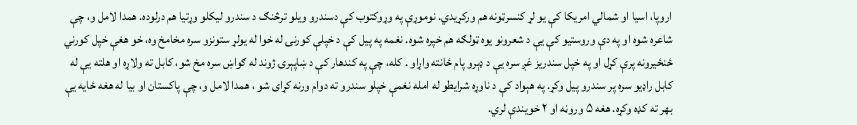اروپا، اسيا او شمالي امريكا كې يو لړ كنسرټونه هم وركړيدي. نوموړې په وړوكتوب كې دسندرو ويلو ترڅنګ د سندرو ليكلو وړتيا هم درلوده. همدا لامل و، چې شاعره شوه او په دې وروستيو كې يې د شعرونو يوه ټولګه هم خپره شوه. نغمه په پيل كې د خپلې كورنۍ له خوا له يولړ ستونزو سره مخامخ وه، خو هغې خپل كورني ځنځيرونه پرې كړل او په خپل سندريز غږ سره يې د ډېرو پام ځانته واړاو . كله، چې په كندهار كې د ښاپېرۍ ژوند له ګواښ سره مخ شو، كابل ته ولاړه او هلته يې له کابل راډيو سره پر سندرو پيل وكړ. په هېواد كې د ناوړه شرايطو له امله نغمې خپلو سندرو ته دوام ورنه كړاى شو ، همدا لامل و، چې پاکستان او بيا له هغه ځايه يې بهر ته كډه وكړه. هغه ۵ وروڼه او ۲ خويندې لري.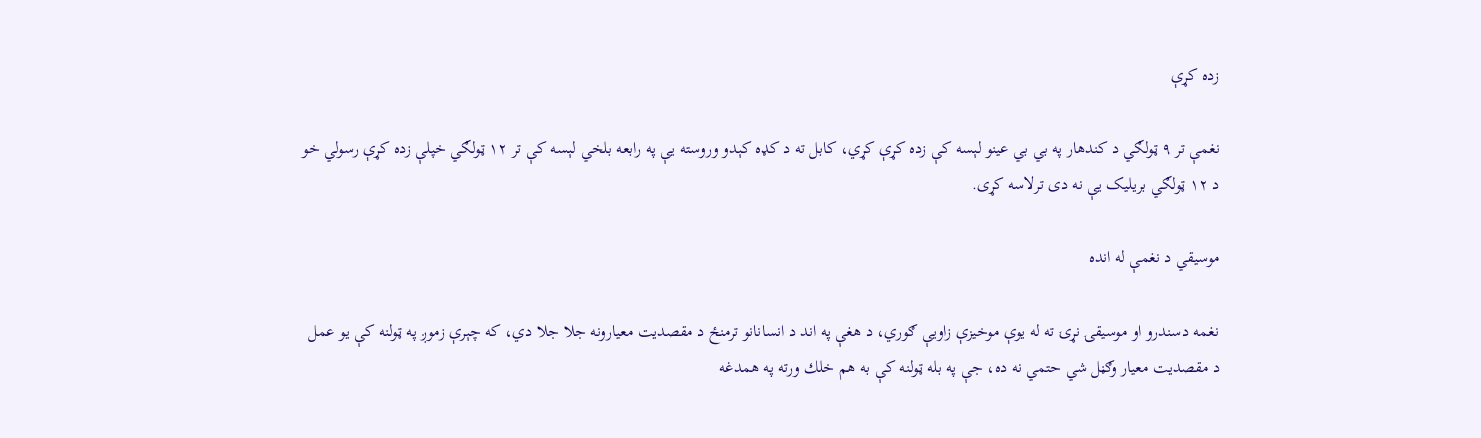زده کړې

نغمې تر ۹ ټولګي د کندهار په بي بي عينو لېسه کې زده کړې کړي، کابل ته د کډه کېدو وروسته يې په رابعه بلخي لېسه کې تر ۱۲ ټولګي خپلې زده کړې رسولي خو د ۱۲ ټولګي بريليک يې نه دی ترلاسه کړی.

موسيقي د نغمې له انده

نغمه دسندرو او موسيقۍ نړۍ ته له يوې موخيزې زاويې ګوري، د هغې په اند د انسانانو ترمنځ د مقصديت معيارونه جلا جلا دي، كه چېرې زموږ په ټولنه كې يو عمل د مقصديت معيار وګڼل شي حتمي نه ده، جې په بله ټولنه كې به هم خلك ورته په همدغه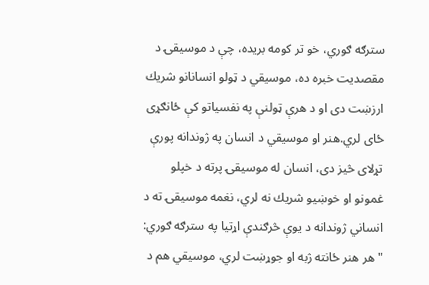سترګه ګوري، خو تر كومه بريده، چې د موسيقۍ د مقصديت خبره ده، موسيقي د ټولو انسانانو شريك ارزښت دى او د هرې ټولنې په نفسياتو كې ځانګړى ځاى لري.هنر او موسيقي د انسان په ژوندانه پورې تړلاى څيز دى، انسان له موسيقۍ پرته د خپلو غمونو او خوښيو شريك نه لري، نغمه موسيقۍ ته د انساني ژوندانه د يوې څرګندې اړتيا په سترګه ګوري: " هر هنر ځانته ژبه او جوړښت لري، موسيقي هم د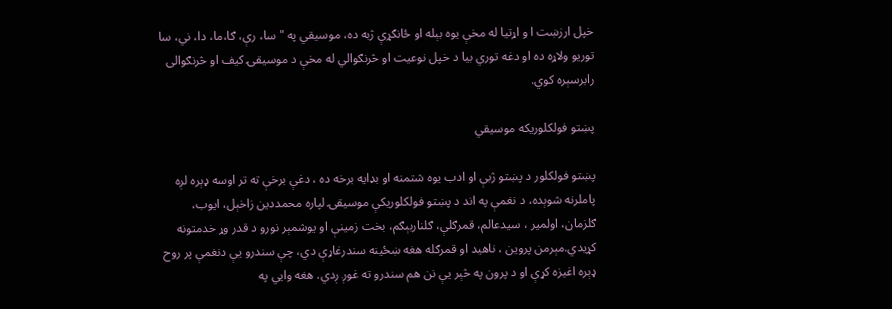خپل ارزښت ا و اړتيا له مخې يوه بېله او ځانګړې ژبه ده، موسيقي په " سا، رې، ګا،ما، دا، ني، سا توريو ولاړه ده او دغه توري بيا د خپل نوعيت او څرنګوالي له مخې د موسيقۍ كيف او څرنګوالى رابرسېره كوي.

پښتو فولكلوريكه موسيقي

پښتو فولكلور د پښتو ژبې او ادب يوه شتمنه او بډايه برخه ده ، دغې برخې ته تر اوسه ډېره لږه پاملرنه شوېده، د نغمې په اند د پښتو فولكلوريكې موسيقۍ لپاره محمددين زاخېل، ايوب، ګلزمان، اولمير ، سيدعالم، قمرګلې، ګلناربېګم، بخت زمينې او يوشمېر نورو د قدر وړ خدمتونه كړيدي.مېرمن پروين ، ناهيد او قمرګله هغه ښځينه سندرغاړې دي، چې سندرو يې دنغمې پر روح ډېره اغيزه كړې او د پرون په څېر يې نن هم سندرو ته غوږ ږدي. هغه وايي په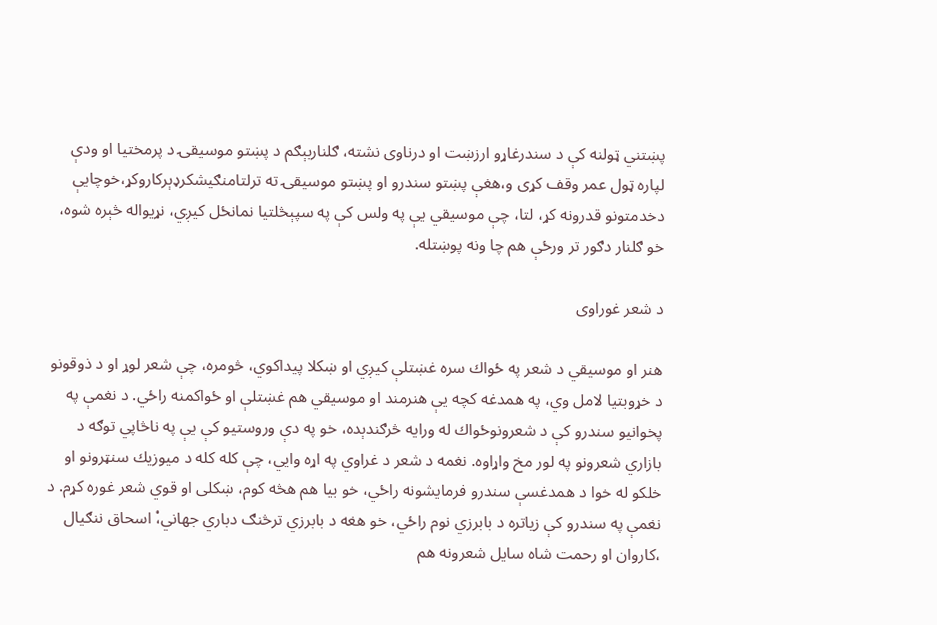پښتني ټولنه كې د سندرغاړو ارزښت او درناوى نشته، ګلناربېګم د پښتو موسيقۍ د پرمختيا او ودې لپاره ټول عمر وقف كړى و،هغې پښتو سندرو او پښتو موسيقۍ ته ترلتامنګيشكرډېركاروكړ،خوچايې دخدمتونو قدرونه كړ، لتا، چې موسيقي يې په ولس كې په سپېڅلتيا نمانځل كيږي، نړيواله څېره شوه، خو ګلنار دګور تر ورځې هم چا ونه پوښتله.

د شعر غوراوی

هنر او موسيقي د شعر په ځواك سره غښتلې كيږي او ښكلا پيداكوي، څومره، چې شعر لوړ او د ذوقونو د خړوبتيا لامل وي، په همدغه كچه يې هنرمند او موسيقي هم غښتلې او ځواكمنه راځي. د نغمې په پخوانيو سندرو كې د شعرونوځواك له ورايه څرګندېده، خو په دې وروستيو كې يې په ناڅاپي توګه د بازاري شعرونو په لور مخ واړاوه. نغمه د شعر د غراوي په اړه وايي، چې كله كله د ميوزيك سنټرونو او خلكو له خوا د همدغسې سندرو فرمايشونه راځي، خو بيا هم هڅه كوم، ښكلى او قوي شعر غوره كړم. د نغمې په سندرو كې زياتره د بابرزي نوم راځي، خو هغه د بابرزي ترڅنګ دباري جهاني،ْ اسحاق ننګيال ،كاروان او رحمت شاه سايل شعرونه هم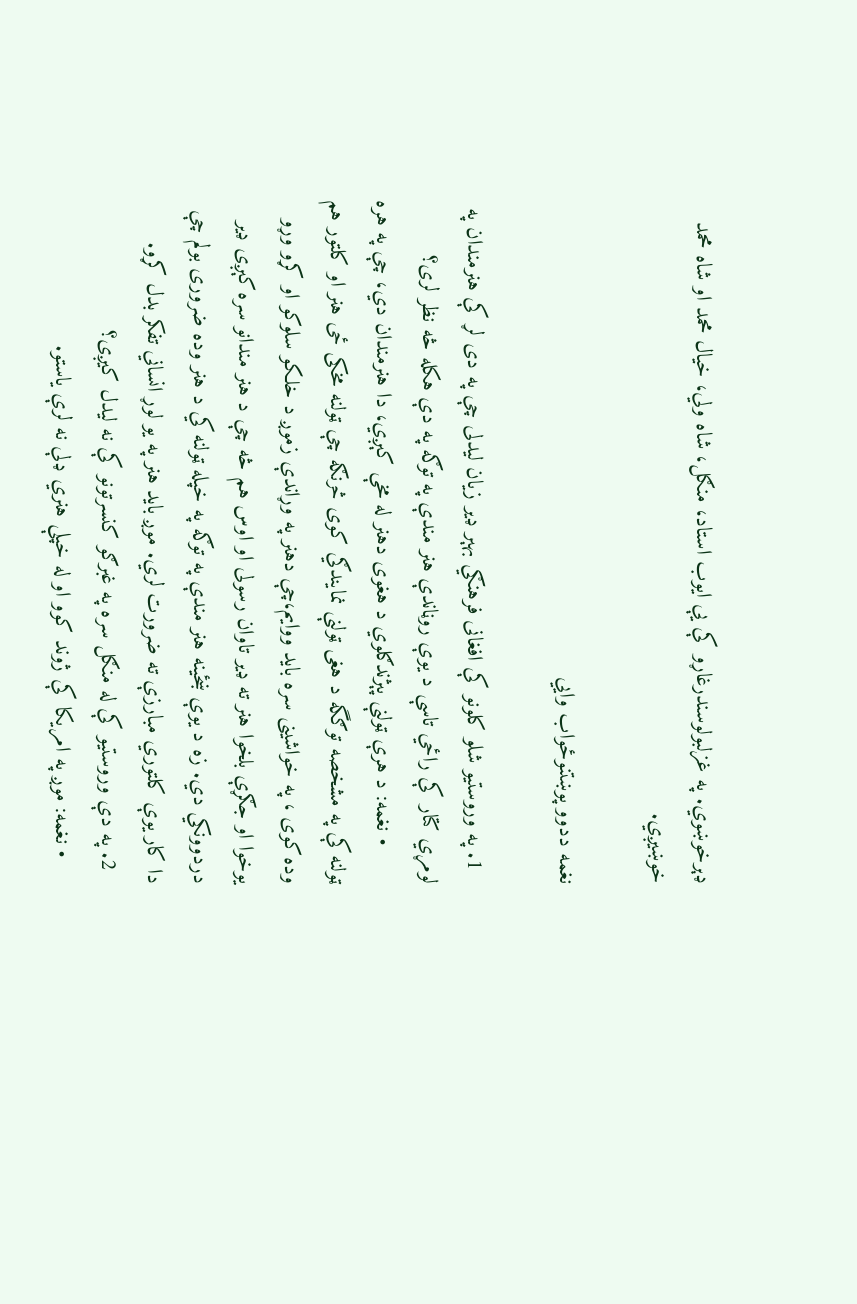ډېرخوښوي. په غزلبولوسندرغاړو كې يې ايوب استاد، منګل، شاه ولي، خيال محمد او شاه محمد خوښيږي.

نغمه ددوو پوښتنوځواب وايي

  1. په وروستيو شلو كلونو كې افغانی فرهنګي بهېر ډير زيان ليدلی چې په دی لړ كې هنرمندان په لومړي كتار كې راځي تاسې د يوې روڼاندې هنر مندې په توګه په دې هكله څه نظر لری؟
      • نغمه: د هرې ټولنې پېژندګلوي د هغوی دهنر له مخې كېږي، دا هنرمندان دي، چې په هره ټولنه كې په مشخصه توګگه د هغی ټولنې نمايندګي كوی څرنګه چې ټولنه مخكی ځی هنر او كلتور هم وده كوی ، په خواشينی سره بايد ووايم،چې دهنر په وړاندې زموږ د خلكو سلوكو او كړو وړو يوخوا او جګړې بلخوا هنر ته ډير تاوان رسولى او اوس هم څه چې د هنر مندانو سره كېږی ډير دردوونكي دي. زه د يوې ښځينه هنر مندې په توګه په خپله ټولنه كي د هنر وده ضروری بولم چې دا كار يوې كلتوري مبارزې ته ضرورت لري. موږ بايد هنر په يو لوړ انساني تفكر بدل كړو.
  2. په دې وروستيو كې له منګل سره په غبرګو كنسرتونو كې نه ليدل كيږی؟
    • نغمه: موږ په امريكا كې ژوند كوو او له خپلې هنري ډلې نه لرې ياستو.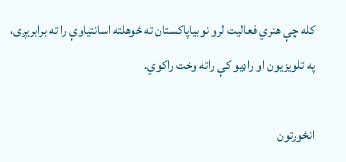كله چې هنري فعاليت لرو نوبياپاكستان ته ځوهلته اسانتياوې را ته برابريږی، په تلويزيون او راډيو كې راته وخت راكوي.

انځورتون